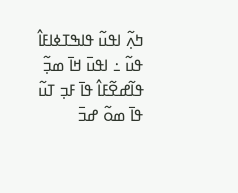ߤߍ߲߬ ߊߟߎ߬ ߟߊߒߠߦߊߓߊ߮ ߟߎ߬ ߸ ߊߟߎ߫ ߞߊ߫ ߘߏ߲߬ ߟߊ߬ߝߐ߬ߓߊ߮ ߟߊ߫ ߓߏ߲ ߠߎ߬ ߟߊ߫ ߘߋ߬ ߝߏ߫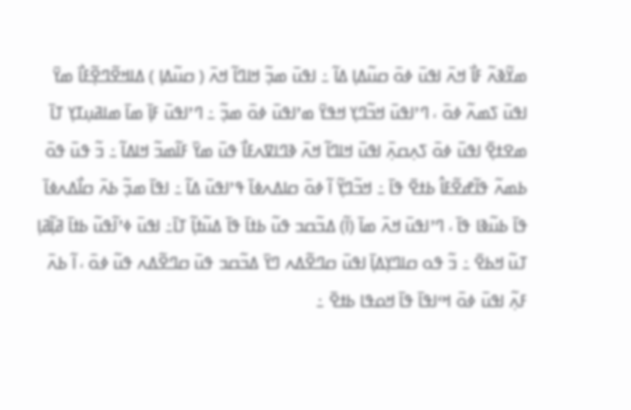ߘߌ߬ߢߍ߬ ߓߊ߯ ߞߍ߫ ߊߟߎ߫ ߦߋ߫ ߛߎ߬ߡߊ߲ ߡߊ߬ ߸ ߊߟߎ߫ ߘߏ߲߬ ߞߊߣߊ߬ ߞߍ߫ ( ߛߎ߬ߡߊ߲ ) ߡߊߞߐ߬ߣߐ߲߬ߓߊ߯ ߘߌ߫ ߊߟߎ߫ ߖߘߍ߬ ߦߋ߫ ، ߣߴߊߟߎ߫ ߞߏ߬ߣߌ߲ ߞߟߌ߫ ߘߴߊߟߎ߫ ߦߋ߫ ߘߏ߲߬ ߸ ߣߴߊߟߎ߫ ߓߊ߲߫ ߘߊ߫ ߘߊߥߎ߲ߠߌ߲ ߠߊ߫ ߘߐߙߐ߲߫ ߊߟߎ߫ ߦߋ߫ ߖߍ߲ߛߍ߲߫ ߊߟߎ߫ ߞߊߣߊ߬ ߞߍ߫ ߢߣߊߜߍߓߊ߯ ߟߎ߫ ߘߌ߫ ߓߊ߬ߘߏ߬ ߞߊߡߊ߬ ߸ ߏ߬ ߟߎ߫ ߟߋ߫ ߕߘߍ߬ ߟߊ߬ߝߐ߬ߓߊ߮ ߕߙߐ߫ ߟߊ߫ ߸ ߞߏ߬ߣߌ߲߬ ߊ߬ ߦߋ߫ ߛߊߡߍߦߊ߫ ߟߴߊߟߎ߫ ߡߊ߬ ߸ ߊߟߊ߫ ߘߏ߲߬ ߕߍ߫ ߛߊ߯ߡߍߦߊ߫ ߟߊ߫ ߕߎ߬ߢߊ ߟߊ߫ ، ߣߴߊߟߎ߫ ߞߍ߫ ߘߊ߫ (ߊ߬) ߡߏ߬ߛߏ ߟߎ߬ ߕߙߊ߫ ߟߊ߫ ߡߎ߬ߙߊ߲߬ ߠߊ߫߸ ߊߟߎ߫ ߦߴߊ߬ߟߎ߬ ߕߙߊ߫ ߥߊ߲߬ߥߊ߲ ߠߎ߬ ߞߕߐ߫ ߸ ߏ߬ ߟߋ ߛߊߣߌ߲ߡߊ߲߫ ߊߟߎ߫ ߛߣߐ߬ߡߍ ߣߌ߫ ߡߏ߬ߛߏ ߟߎ߫ ߛߣߐ߬ߡߍ ߟߎ߬ ߦߋ߫ ، ߊ߬ ߕߍ߫ ߓߍ߲߬ ߊߟߎ߫ ߦߋ߫ ߞߵߊߟߊ߫ ߟߊ߫ ߞߋߟߊ ߕߙߐ߫ ߸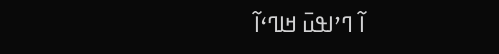ߊ߬ ߣߴߊߟߎ߫ ߞߊߣߵߊ߬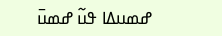ߝߘߎߡߊ ߟߎ߬ ߝߘߎ߫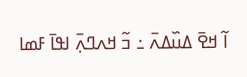ߊ߬ ߞߐ߫ ߡߎ߰ߡߍ߫ ߸ ߏ߬ ߞߍߣߍ߲߫ ߊߟߊ߫ ߓߘߊ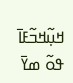ߞߎ߲߬ߞߏ߬ߓߊ߫ ߟߋ߬ ߘߌ߫